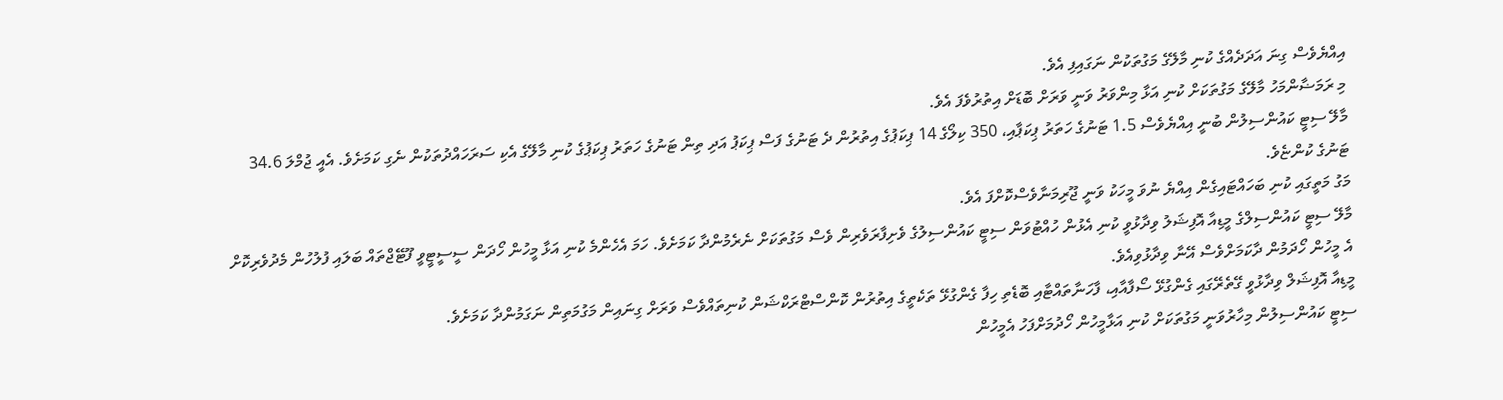އިއްޔެވެސް ގިނަ އަދަދެއްގެ ކުނި މާލޭގެ މަގުތަކުން ނަގައިފި އެވެ.
މި ރަމަޟާންމަހު މާލޭގެ މަގުތަކަށް ކުނި އަޅާ މިންވަރު ވަނީ ވަރަށް ބޮޑަށް އިތުރުވެފަ އެވެ.
މާލޭ ސިޓީ ކައުންސިލުން ބުނީ އިއްޔެވެސް 1.5 ޓަނުގެ ހަތަރު ޕިކަޕާއި، 350 ކިލޯގެ 14 ޕިކަޕުގެ އިތުރުން ދެ ޓަނުގެ ފަސް ޕިކަޕު އަދި ތިން ޓަނުގެ ހަތަރު ޕިކަޕުގެ ކުނި މާލޭގެ އެކި ސަރަހައްދުތަކުން ނެގި ކަމަށެވެ. އެއީ ޖުމްލަ 34.6 ޓަނުގެ ކުންޏެވެ.
މަގު މަތީގައި ކުނި ބަހައްޓައިގެން އިއްޔެ ނުވަ މީހަކު ވަނީ ޖޫރިމަނާވެސްކޮށްފަ އެވެ.
މާލޭ ސިޓީ ކައުންސިލްގެ މީޑިއާ އޮފިޝަލު ވިދާޅުވީ ކުނި އެޅުން ހުއްޓުވަން ސިޓީ ކައުންސިލުގެ ވެށިފާރަވެރިން ވެސް މަގުތަކަށް ނެރެމުންދާ ކަމަށެވެ. ހަމަ އެހެންމެ ކުނި އަޅާ މީހުން ހޯދަން ސީސީޓީވީ ފޫޓޭޖްތައް ބަލައި ފުލުހުން މެދުވެރިކޮށް އެ މީހުން ހޯދަމުން ދާކަމަށްވެސް އޭނާ ވިދާޅުވިއެވެ.
މީޑިއާ އޮފިޝަލް ވިދާޅުވީ ގޭތެރޭގައި ގެންގުޅޭ ސޯފާއާއި، ފާހަނާތައްޓާއި ބޮޑެތި ހިފާ ގެންގުޅޭ ތަކެތީގެ އިތުރުން ކޮންސްޓްރަކްޝަން ކުނިތައްވެސް ވަރަށް ގިނައިން މަގުމަތިން ނަގަމުންދާ ކަމަށެވެ.
ސިޓީ ކައުންސިލުން މިހާރުވަނީ މަގުތަކަށް ކުނި އަޅާމީހުން ހޯދުމަށްފަހު އެމީހުން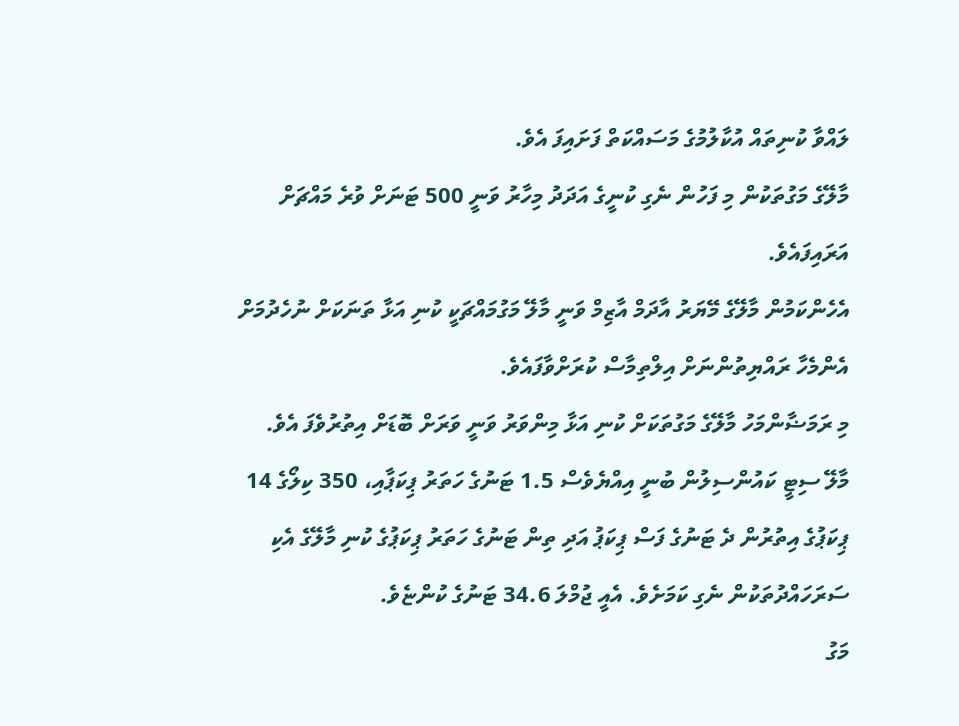ލައްވާ ކުނިތައް އުކާލުމުގެ މަސައްކަތް ފަށައިފަ އެވެ.
މާލޭގެ މަގުތަކުން މި ފަހުން ނެގި ކުނީގެ އަދަދު މިހާރު ވަނީ 500 ޓަނަށް ވުރެ މައްޗަށް އަރައިފައެވެ.
އެހެންކަމުން މާލޭގެ މޭޔަރު އާދަމް އާޒިމް ވަނީ މާލޭ މަގުމައްޗަކީ ކުނި އަޅާ ތަނަކަށް ނުހެދުމަށް އެންމެހާ ރައްޔިތުންނަށް އިލްތިމާސް ކުރަށްވާފައެވެ.
މި ރަމަޟާންމަހު މާލޭގެ މަގުތަކަށް ކުނި އަޅާ މިންވަރު ވަނީ ވަރަށް ބޮޑަށް އިތުރުވެފަ އެވެ.
މާލޭ ސިޓީ ކައުންސިލުން ބުނީ އިއްޔެވެސް 1.5 ޓަނުގެ ހަތަރު ޕިކަޕާއި، 350 ކިލޯގެ 14 ޕިކަޕުގެ އިތުރުން ދެ ޓަނުގެ ފަސް ޕިކަޕު އަދި ތިން ޓަނުގެ ހަތަރު ޕިކަޕުގެ ކުނި މާލޭގެ އެކި ސަރަހައްދުތަކުން ނެގި ކަމަށެވެ. އެއީ ޖުމްލަ 34.6 ޓަނުގެ ކުންޏެވެ.
މަގު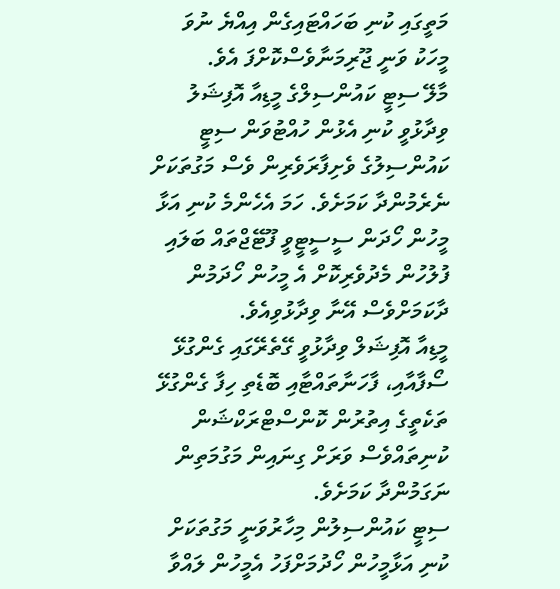މަތީގައި ކުނި ބަހައްޓައިގެން އިއްޔެ ނުވަ މީހަކު ވަނީ ޖޫރިމަނާވެސްކޮށްފަ އެވެ.
މާލޭ ސިޓީ ކައުންސިލްގެ މީޑިއާ އޮފިޝަލު ވިދާޅުވީ ކުނި އެޅުން ހުއްޓުވަން ސިޓީ ކައުންސިލުގެ ވެށިފާރަވެރިން ވެސް މަގުތަކަށް ނެރެމުންދާ ކަމަށެވެ. ހަމަ އެހެންމެ ކުނި އަޅާ މީހުން ހޯދަން ސީސީޓީވީ ފޫޓޭޖްތައް ބަލައި ފުލުހުން މެދުވެރިކޮށް އެ މީހުން ހޯދަމުން ދާކަމަށްވެސް އޭނާ ވިދާޅުވިއެވެ.
މީޑިއާ އޮފިޝަލް ވިދާޅުވީ ގޭތެރޭގައި ގެންގުޅޭ ސޯފާއާއި، ފާހަނާތައްޓާއި ބޮޑެތި ހިފާ ގެންގުޅޭ ތަކެތީގެ އިތުރުން ކޮންސްޓްރަކްޝަން ކުނިތައްވެސް ވަރަށް ގިނައިން މަގުމަތިން ނަގަމުންދާ ކަމަށެވެ.
ސިޓީ ކައުންސިލުން މިހާރުވަނީ މަގުތަކަށް ކުނި އަޅާމީހުން ހޯދުމަށްފަހު އެމީހުން ލައްވާ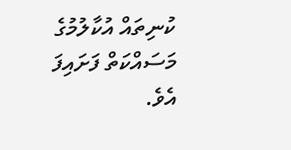ކުނިތައް އުކާލުމުގެ މަސައްކަތް ފަށައިފަ އެވެ.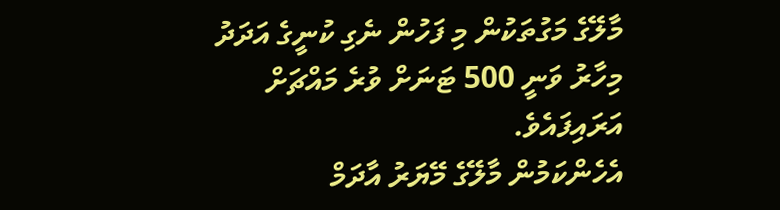މާލޭގެ މަގުތަކުން މި ފަހުން ނެގި ކުނީގެ އަދަދު މިހާރު ވަނީ 500 ޓަނަށް ވުރެ މައްޗަށް އަރައިފައެވެ.
އެހެންކަމުން މާލޭގެ މޭޔަރު އާދަމް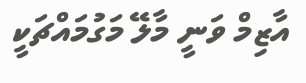އާޒިމް ވަނީ މާލޭ މަގުމައްޗަކީ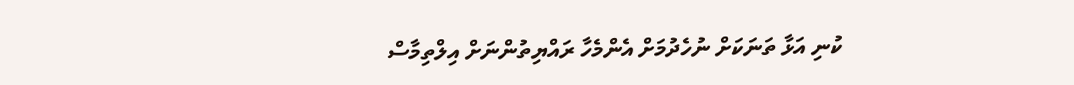ކުނި އަޅާ ތަނަކަށް ނުހެދުމަށް އެންމެހާ ރައްޔިތުންނަށް އިލްތިމާސް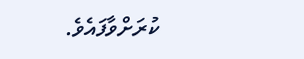ކުރަށްވާފައެވެ.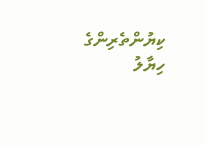ކިޔުންތެރިންގެ ހިޔާލު